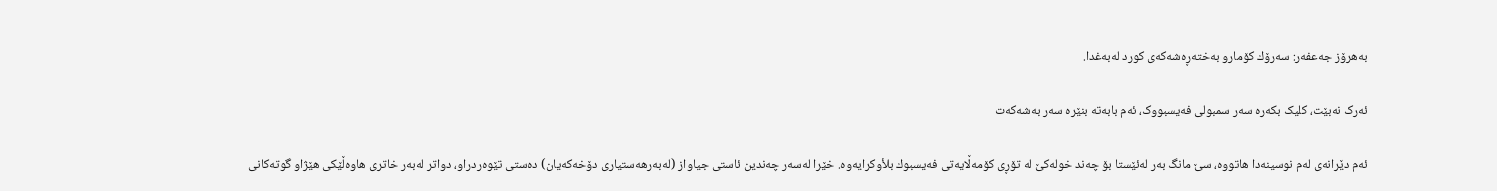به‌هرۆز جه‌عفه‌ر: سه‌رۆك كۆمارو به‌خته‌ڕه‌شه‌كه‌ى كورد له‌به‌غدا.

ئەرک نەبێت، کلیک بکەرە سەر سمبولی فەیسبووک، ئەم بابەتە بنێرە سەر بەشەکەت

ئه‌م دێرانه‌ى له‌م نوسینه‌دا هاتووه‌، سێ مانگ به‌ر له‌ئێستا بۆ چه‌ند خوله‌كێ له‌ تۆڕى كۆمه‌ڵایه‌تى فه‌یسبوك بلأوكرایه‌وه‌. خێرا له‌سه‌ر چه‌ندین ئاستى جیاواز (له‌به‌رهه‌ستیارى دۆخه‌كه‌یان) ده‌ستى تێوه‌ردراو، دواتر له‌به‌ر خاترى هاوه‌ڵێكى هێژاو گوته‌كانى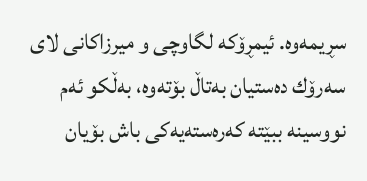سڕیمه‌وه‌. ئیمڕۆكه‌ لگاوچى و میرزاكانى لاى سه‌رۆك ده‌ستیان به‌تاڵ بۆته‌وه‌، به‌ڵكو ئه‌م نووسینه‌ ببێته‌ كه‌ره‌سته‌یه‌كى باش بۆیان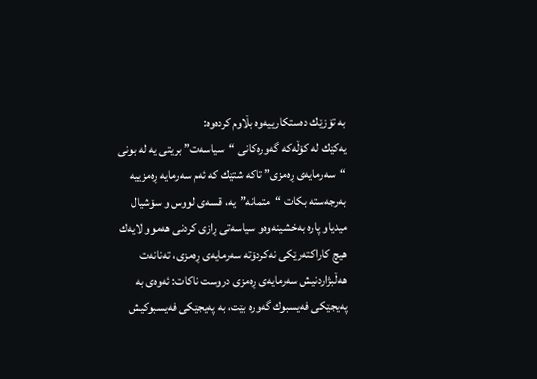به‌ تۆزێك ده‌ستكارییه‌وه‌ بڵاوم كرده‌وه‌:
یه‌كێك له‌ كۆڵه‌که‌ گه‌وره‌كانى “سیاسه‌ت” بریتى یه‌ له‌ بونى “سه‌رمایه‌ى ڕه‌مزى” تاكه‌ شتێك كه‌ ئه‌م سه‌رمایه‌ ڕه‌مزییه‌ به‌رجه‌سته‌ بكات “متمانه‌”یه‌، قسه‌ى لووس و سۆشیال میدیاو پاره‌ به‌خشینه‌وه‌و سیاسه‌تى ڕازى كردنى هه‌موو لایه‌ك هیچ كاراكته‌رێكى نه‌كردۆته‌ سه‌رمایه‌ى ڕه‌مزی، ته‌نانه‌ت هه‌ڵبژاردنیش سه‌رمایه‌ى ڕه‌مزى دروست ناكات: ئه‌وه‌ى به‌ په‌یجێكى فه‌یسبوك گه‌وره‌ بێت، به‌ په‌یجێكى فه‌یسبوكیش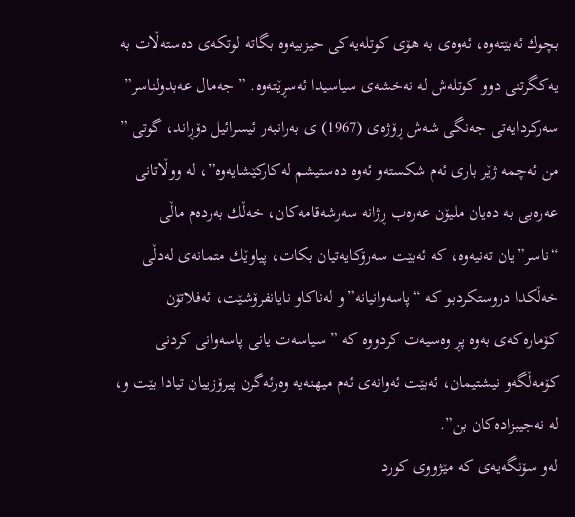بچوك ئه‌بێته‌وه‌، ئه‌وه‌ى به‌ هۆى كوتله‌یه‌كى حیزبیه‌وه‌ بگاته‌ لوتكه‌ى ده‌سته‌ڵات به‌ یه‌كگرتنى دوو كوتله‌ش له‌ نه‌خشه‌ى سیاسیدا ئه‌سڕێته‌وه‌. ” جه‌مال عه‌بدولناسر” سه‌ركردایه‌تى جه‌نگى شه‌ش ڕۆژه‌ى (1967) ى به‌رانبه‌ر ئیسرائیل دۆڕاند، گوتى ” من ئه‌چمه‌ ژێر بارى ئه‌م شكسته‌و ئه‌وه‌ ده‌ستیشم له‌كاركێشایه‌وه‌”، له‌ ووڵاتانى عه‌ره‌بى به‌ ده‌یان ملیۆن عه‌ره‌ب ڕژانه‌ سه‌رشه‌قامه‌كان، خه‌ڵك به‌رده‌م ماڵى “ناسر”یان ته‌نیه‌وه‌، كه‌ ئه‌بێت سه‌رۆكایه‌تیان بكات، پیاوێك متمانه‌ى له‌دڵى خه‌ڵكدا دروستكردبو كه‌ “پاسه‌وانیانه‌”و له‌ناكاو نایانفرۆشێت، ئه‌فلاتۆن كۆماره‌كه‌ى به‌وه‌ پڕ وه‌سیه‌ت كردووه‌ كه‌ ” سیاسه‌ت یانى پاسه‌وانى كردنى كۆمه‌ڵگه‌و نیشتیمان، ئه‌بێت ئه‌وانه‌ى ئه‌م میهنه‌یه‌ وه‌رئه‌گرن پیرۆزییان تیادا بێت و، له‌ نه‌جیبزاده‌كان بن”.
له‌و سۆنگه‌یه‌ى كه‌ مێژووى كورد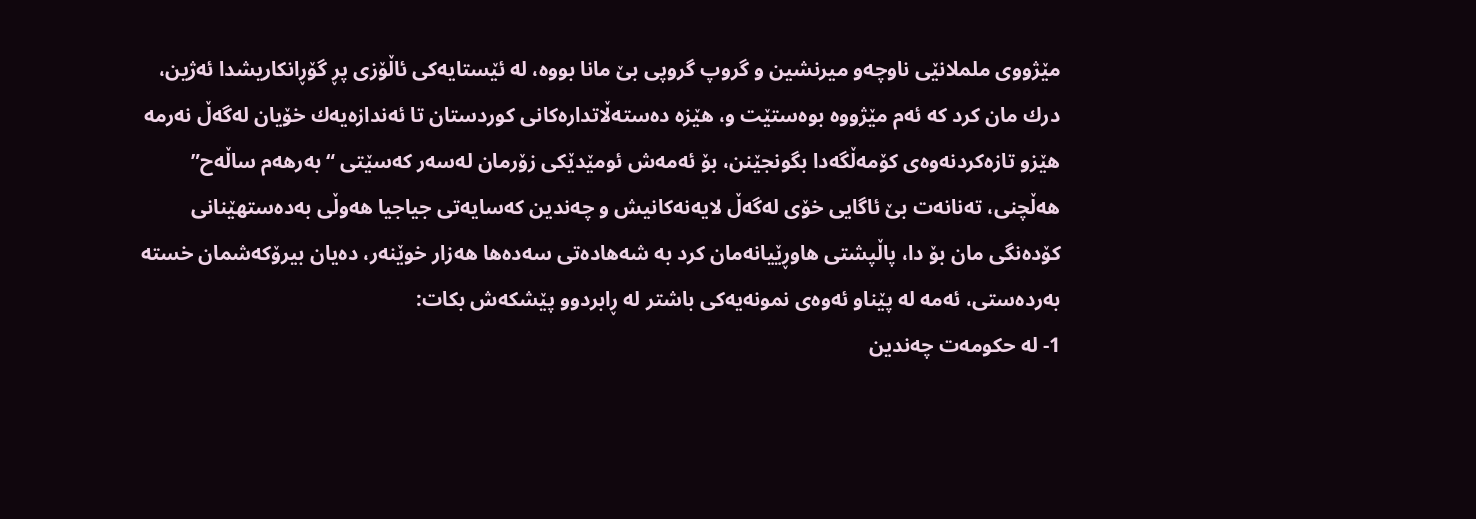مێژووى ململانێى ناوچه‌و میرنشین و گروپ گروپى بێ مانا بووه‌، له‌ ئێستایه‌كى ئاڵۆزى پڕ گۆڕانكاریشدا ئه‌ژین، درك مان كرد كه‌ ئه‌م مێژووه‌ بوه‌ستێت و، هێزه‌ ده‌سته‌ڵاتداره‌كانى كوردستان تا ئه‌ندازه‌یه‌ك خۆیان له‌گه‌ڵ نه‌رمه‌ هێزو تازه‌كردنه‌وه‌ى كۆمه‌ڵگه‌دا بگونجێنن، بۆ ئه‌مه‌ش ئومێدێكى زۆرمان له‌سه‌ر كه‌سێتى “به‌رهه‌م ساڵه‌ح” هه‌ڵچنى، ته‌نانه‌ت بێ ئاگایی خۆى له‌گه‌ڵ لایه‌نه‌كانیش و چه‌ندین كه‌سایه‌تى جیاجیا هه‌وڵى به‌ده‌ستهێنانى كۆده‌نگى مان بۆ دا، پاڵپشتى هاوڕێیانه‌مان كرد به‌ شه‌هاده‌تى سه‌ده‌ها هه‌زار خوێنه‌ر، ده‌یان بیرۆكه‌شمان خسته‌ به‌رده‌ستى، ئه‌مه‌ له‌ پێناو ئه‌وه‌ى نمونه‌یه‌كى باشتر له‌ ڕابردوو پێشكه‌ش بكات:
1- له‌ حكومه‌ت چه‌ندین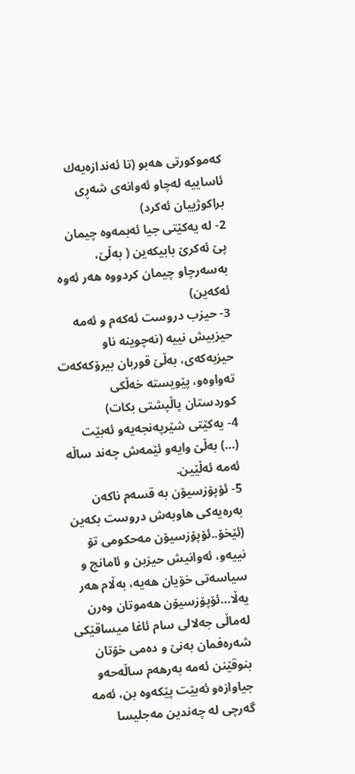كه‌موكورتى هه‌بو (تا ئه‌ندازه‌یه‌ك ئاساییه‌ له‌چاو ئه‌وانه‌ى شه‌ڕى براكوژییان ئه‌كرد)
2- له‌ یه‌كێتى جیا ئه‌بمه‌وه‌ چیمان پێ ئه‌كرێ بابیكه‌ین ( به‌ڵێ، به‌سه‌رچاو چیمان كردووه‌ هه‌ر ئه‌وه‌ ئه‌كه‌ین)
3- حیزب دروست ئه‌كه‌م و ئه‌مه‌ حیزبیش نییه‌ (نه‌چوینه‌ ناو حیزبه‌كه‌ى، به‌ڵێ قوربان بیرۆكه‌كه‌ت ته‌واوه‌و، پێویسته‌ خه‌ڵكى كوردستان پاڵپشتى بكات)
4- یه‌كێتى شێرپه‌نجه‌یه‌و ئه‌بێت (…) به‌ڵێ وایه‌و ئێمه‌ش چه‌ند ساڵه‌ ئه‌مه‌ ئه‌ڵێین.
5- ئۆپۆزسیۆن به‌ قسه‌م ناكه‌ن به‌ره‌یه‌كى هاوبه‌ش دروست بكه‌ین (ئێخۆ..ئۆپۆزسیۆن مه‌حكومى تۆ نییه‌و، ئه‌وانیش حیزبن و ئامانج و سیاسه‌تى خۆیان هه‌یه‌، به‌ڵام هه‌ر یه‌ڵا…ئۆپۆزسیۆن هه‌موتان وه‌رن له‌ماڵى جه‌لالى سام ئاغا میساقێكى شه‌ره‌فمان به‌نێ و ده‌مى خۆتان بنوقێنن ئه‌مه‌ به‌رهه‌م ساڵه‌حه‌و جیاوازه‌و ئه‌بێت پێكه‌وه‌ بن، ئه‌مه‌ گه‌رچى له‌ چه‌ندین مه‌جلیسا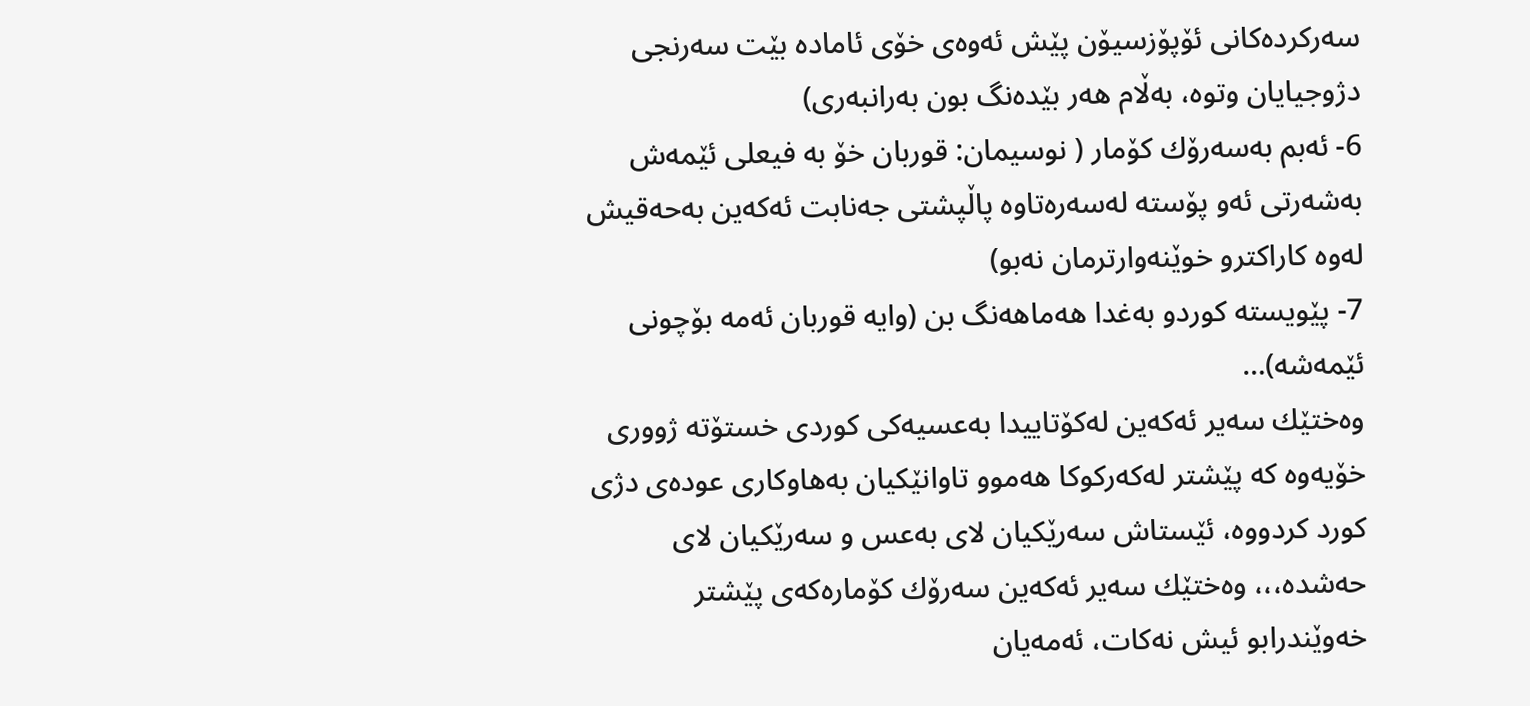سه‌ركرده‌كانى ئۆپۆزسیۆن پێش ئه‌وه‌ى خۆى ئاماده‌ بێت سه‌رنجى دژوجیایان وتوه‌، به‌ڵام هه‌ر بێده‌نگ بون به‌رانبه‌رى)
6- ئه‌بم به‌سه‌رۆك كۆمار ( نوسیمان: قوربان خۆ به‌ فیعلى ئێمه‌ش به‌شه‌رتى ئه‌و پۆسته‌ له‌سه‌ره‌تاوه‌ پاڵپشتى جه‌نابت ئه‌كه‌ین به‌حه‌قیش له‌وه‌ كاراكترو خوێنه‌وارترمان نه‌بو)
7- پێویسته‌ كوردو به‌غدا هه‌ماهه‌نگ بن (وایه‌ قوربان ئه‌مه‌ بۆچونى ئێمه‌شه‌)…
وه‌ختێك سه‌یر ئه‌كه‌ین له‌كۆتاییدا به‌عسیه‌كى كوردى خستۆته‌ ژوورى خۆیه‌وه‌ كه‌ پێشتر له‌كه‌ركوكا هه‌موو تاوانێكیان به‌هاوكارى عوده‌ى دژى كورد كردووه‌، ئێستاش سه‌رێكیان لاى به‌عس و سه‌رێكیان لاى حه‌شده‌،،، وه‌ختێك سه‌یر ئه‌كه‌ین سه‌رۆك كۆماره‌كه‌ى پێشتر خه‌وێندرابو ئیش نه‌كات، ئه‌مه‌یان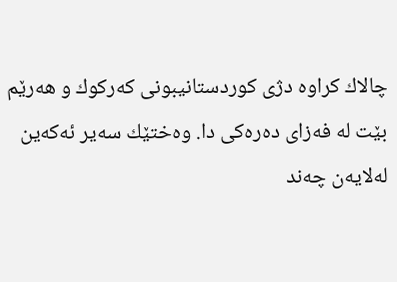چالاك كراوه‌ دژى كوردستانیبونى كه‌ركوك و هه‌رێم بێت له‌ فه‌زاى ده‌ره‌كى دا. وه‌ختێك سه‌یر ئه‌كه‌ین له‌لایه‌ن چه‌ند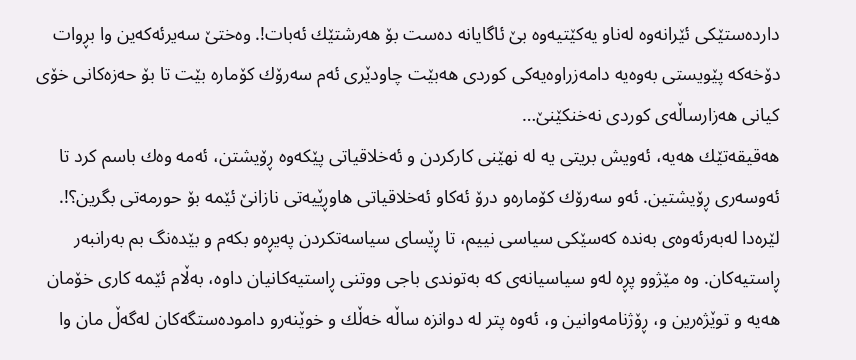دارده‌ستێكى ئێرانه‌وه‌ له‌ناو یه‌كێتیه‌وه‌ بێ ئاگایانه‌ ده‌ست بۆ هه‌رشتێك ئه‌بات!. وه‌ختێ سه‌یرئه‌كه‌ین وا بڕوات دۆخه‌كه‌ پێویستى به‌وه‌یه‌ دامه‌زراوه‌یه‌كى كوردى هه‌بێت چاودێرى ئه‌م سه‌رۆك كۆماره‌ بێت تا بۆ حه‌زه‌كانى خۆى كیانى هه‌زارساڵه‌ى كوردى نه‌خنكێنێ…
هه‌قیقه‌تێك هه‌یه‌، ئه‌ویش بریتى یه‌ له‌ نهێنى كاركردن و ئه‌خلاقیاتى پێكه‌وه‌ ڕۆیشتن، ئه‌مه‌ وه‌ك باسم كرد تا ئه‌وسه‌رى ڕۆیشتین. ئه‌و سه‌رۆك كۆماره‌و درۆ ئه‌كاو ئه‌خلاقیاتى هاوڕێیه‌تى نازانێ ئێمه‌ بۆ حورمه‌تى بگرین؟!. لێره‌دا له‌به‌رئه‌وه‌ى به‌نده‌ كه‌سێكى سیاسی نییم، تا ڕێساى سیاسه‌تكردن په‌یڕه‌و بكه‌م و بێده‌نگ بم به‌رانبه‌ر ڕاستیه‌كان. وه‌ مێژوو پڕه‌ له‌و سیاسیانه‌ى كه‌ به‌توندى باجى ووتنى ڕاستیه‌كانیان داوه‌، به‌ڵام ئێمه‌ كارى خۆمان هه‌یه‌ و توێژه‌رین و، ڕۆژنامه‌وانین و، ئه‌وه‌ پتر له‌ دوانزه‌ ساڵه‌ خه‌ڵك و خوێنه‌رو داموده‌ستگه‌كان له‌گه‌ڵ مان وا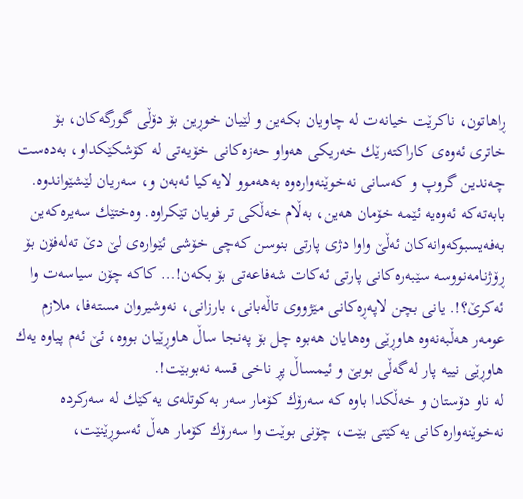ڕاهاتون، ناكرێت خیانه‌ت له‌ چاویان بكه‌ین و لێیان خوڕین بۆ دۆڵى گورگه‌كان، بۆ خاترى ئه‌وه‌ى كاراكته‌رێك خه‌ریكى هه‌واو حه‌زه‌كانى خۆیه‌تى له‌ كۆشكێكداو، به‌ده‌ست چه‌ندین گروپ و كه‌سانى نه‌خوێنه‌واره‌وه‌ به‌هه‌موو لایه‌كیا ئه‌به‌ن و، سه‌ریان لێشێواندوه‌. بابه‌ته‌كه‌ ئه‌وه‌یه‌ ئێمه‌ خۆمان هه‌ین، به‌ڵام خه‌ڵكى تر فویان تێكراوه‌. وه‌ختێك سه‌یره‌كه‌ین به‌فه‌یسبوكه‌وانه‌كان ئه‌ڵێ واوا دژى پارتى بنوسن كه‌چى خۆشى ئێواره‌ى لێ دێ ته‌له‌فۆن بۆ ڕۆژنامه‌نووسه‌ سێبه‌ره‌كانى پارتى ئه‌كات شه‌فاعه‌تى بۆ بكه‌ن!… كاكه‌ چۆن سیاسه‌ت وا ئه‌كرێ؟!. یانى بچن لاپه‌ڕه‌كانى مێژووى تاڵه‌بانى، بارزانى، نه‌وشیروان مسته‌فا، ملازم عومه‌ر هه‌ڵبه‌نه‌وه‌ هاوڕێى وه‌هایان هه‌بوه‌ چل بۆ په‌نجا ساڵ هاوڕێیان بووه‌، ئێ ئه‌م پیاوه‌ یه‌ك هاوڕێى نییه‌ پار له‌گه‌ڵى بوبێ و ئیمساڵ پڕ ناخى قسه‌ نه‌بوبێت!.
له‌ ناو دۆستان و خه‌ڵكدا باوه‌ كه‌ سه‌رۆك كۆمار سه‌ر به‌كوتله‌ى یه‌كێك له‌ سه‌ركرده‌ نه‌خوێنه‌واره‌كانى یه‌كێتى بێت، چۆنى بوێت وا سه‌رۆك كۆمار هه‌ڵ ئه‌سوڕێنێت،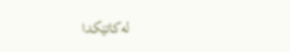له‌كاتێكدا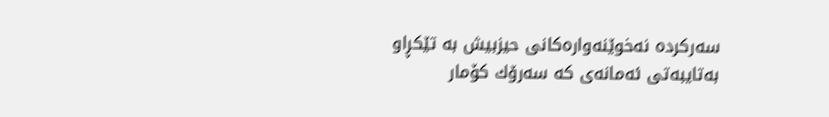سه‌ركرده‌ نه‌خوێنه‌واره‌كانى حیزبیش به‌ تێكڕاو به‌تایبه‌تى ئه‌مانه‌ى كه‌ سه‌رۆك كۆمار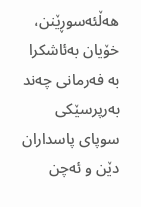هه‌ڵئه‌سوڕێنن، خۆیان به‌ئاشكرا به‌ فه‌رمانى چه‌ند به‌رپرسێكى سوپاى پاسداران دێن و ئه‌چن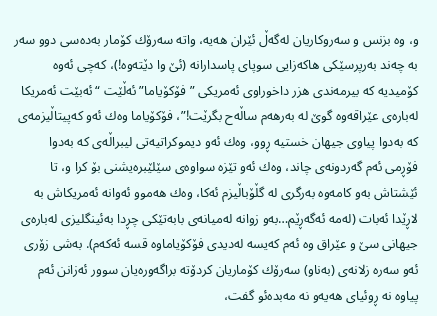و، وه‌ بزنس و سه‌روكاریان له‌گه‌ڵ ئێران هه‌یه‌، واته‌ سه‌رۆك كۆمار به‌ده‌سى دوو سه‌ر به‌ چه‌ند به‌رپرسێكى هاكه‌زایی سوپاى پاسدارانه‌ (ئێ وا دێته‌وه‌!)، كه‌چى ئه‌وه‌ كۆمیدیه‌ كه‌ بیرمه‌ندى هزر داخوراوى ئه‌مریكى ” فۆكۆیاما” ئه‌ڵێت “ئه‌بێت ئه‌مریكا له‌باره‌ى عێراقه‌وه‌ گوێ له‌ به‌رهه‌م ساڵه‌ح بگرێت!”، فۆكۆیاما وه‌ك ئه‌و كه‌پیتاڵیزمه‌ى كه‌ به‌دوا پیاوى جیهان خستیه‌ ڕوو، وه‌ك ئه‌و دیموكراتیه‌تى لیبراڵه‌ى كه‌ به‌دوا فۆڕمى ئه‌م گه‌ردونه‌ى چاند، وه‌ك ئه‌و تێزه‌ سواوه‌ى سێلێبره‌یشنى بۆ كرا و، تا ئێشتاش به‌و كامه‌وه‌ به‌رگرى له‌ گڵۆباڵیزم ئه‌كا، وه‌ك هه‌موو ئه‌وانه‌ ئه‌مریكاش به‌ لاڕێدا ئه‌بات (له‌مه‌ ئه‌گه‌ڕێم…به‌و زوانه‌ له‌میانه‌ى بابه‌تێكى چڕدا به‌ئینگلیزى له‌باره‌ى جیهانى سێ و عێراق وه‌ ئه‌م كه‌یسه‌ له‌دیدى فۆكۆیاماوه‌ قسه‌ ئه‌كه‌م). به‌شى زۆرى ئه‌و سه‌ره‌ زلانه‌ى (به‌ناو) سه‌رۆك كۆماریان كردۆته‌ براگه‌وره‌یان سوور ئه‌زانن ئه‌م پیاوه‌ نه‌ ڕوئیاى هه‌یه‌و نه‌ مه‌بده‌ئو گفت،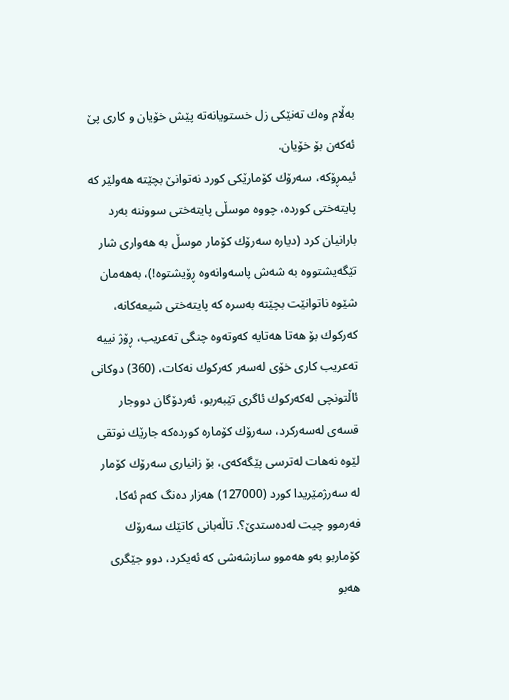به‌ڵام وه‌ك ته‌نێكى زل خستویانه‌ته‌ پێش خۆیان و كارى پێ ئه‌كه‌ن بۆ خۆیان.
ئیمڕۆكه‌، سه‌رۆك كۆمارێكى كورد نه‌توانێ بچێته‌ هه‌ولێر كه‌ پایته‌ختى كورده‌، چووه‌ موسڵى پایته‌ختى سووننه‌ به‌رد بارانیان كرد (دیاره‌ سه‌رۆك كۆمار موسڵ به‌ هه‌وارى شار تێگه‌یشتووه‌ به‌ شه‌ش پاسه‌وانه‌وه‌ ڕۆیشتوه‌!)، به‌هه‌مان شێوه‌ ناتوانێت بچێته‌ به‌سره‌ كه‌ پایته‌ختى شیعه‌كانه‌، كه‌ركوك بۆ هه‌تا هه‌تایه‌ كه‌وته‌وه‌ چنگى ته‌عریب، ڕۆژ نییه‌ ته‌عریب كارى خۆى له‌سه‌ر كه‌ركوك نه‌كات، (360) دوكانى ئاڵتونچى له‌كه‌ركوك ئاگرى تێبه‌ربو، ئه‌ردۆگان دووجار قسه‌ى له‌سه‌ركرد، سه‌رۆك كۆماره‌ كورده‌كه‌ جارێك نوتقى لێوه‌ نه‌هات له‌ترسى پێگه‌كه‌ى، بۆ زانیارى سه‌رۆك كۆمار له‌ سه‌رژمێریدا كورد (127000) هه‌زار ده‌نگ كه‌م ئه‌كا، فه‌رموو چیت له‌ده‌ستدێ؟. تاڵه‌بانى كاتێك سه‌رۆك كۆماربو به‌و هه‌موو سازشه‌شى كه‌ ئه‌یكرد، دوو جێگرى هه‌بو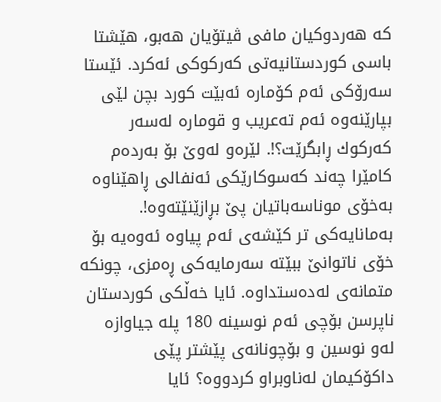كه‌ هه‌ردوكیان مافى ڤیتۆیان هه‌بو، هێشتا باسى كوردستانیه‌تى كه‌ركوكى ئه‌كرد. ئێستا سه‌رۆكى ئه‌م كۆماره‌ ئه‌بێت كورد بچن لێى بپارێنه‌وه‌ ئه‌م ته‌عریب و قوماره‌ له‌سه‌ر كه‌ركوك ڕابگرێت؟!. لێره‌و له‌وێ بۆ به‌رده‌م كامێرا چه‌ند كه‌سوكارێكى ئه‌نفالى ڕاهێناوه‌ به‌خۆى موناسه‌باتیان پێ بڕازێنێته‌وه‌!. به‌مانایه‌كى تر كێشه‌ى ئه‌م پیاوه‌ ئه‌وه‌یه‌ بۆ خۆى ناتوانێ ببێته‌ سه‌رمایه‌كى ڕه‌مزى، چونكه‌ متمانه‌ى له‌ده‌ستداوه‌. ئایا خه‌ڵكى كوردستان ناپرسن بۆچى ئه‌م نوسینه‌ 180 پله‌ جیاوازه‌ له‌و نوسین و بۆچونانه‌ى پێشتر پێى داكۆكیمان له‌ناوبراو كردووه‌؟ ئایا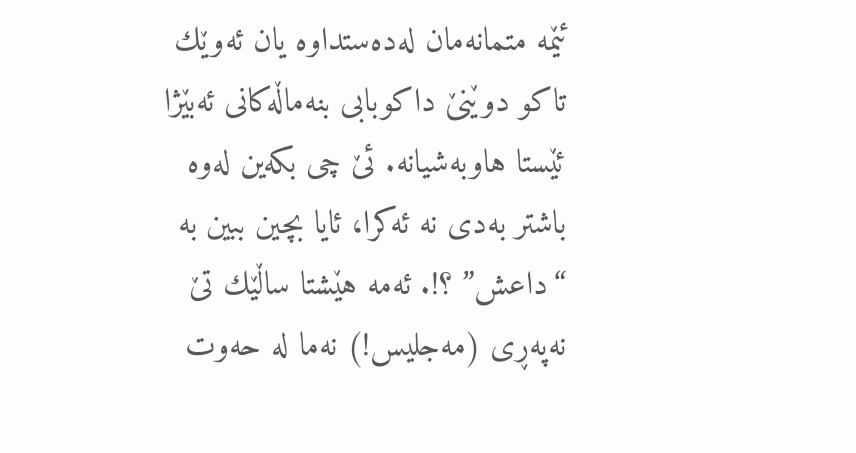ئێمه‌ متمانه‌مان له‌ده‌ستداوه‌ یان ئه‌وێك تاكو دوێنێ داكوبابى بنه‌ماڵه‌كانى ئه‌بێژا ئێستا هاوبه‌شیانه‌. ئێ چى بكه‌ین له‌وه‌ باشتر به‌دى نه‌ ئه‌كرا، ئایا بچین ببین به‌ “داعش” ؟!. ئه‌مه‌ هێشتا ساڵێك تێ نه‌په‌ڕى (مه‌جلیس!) نه‌ما له‌ حه‌وت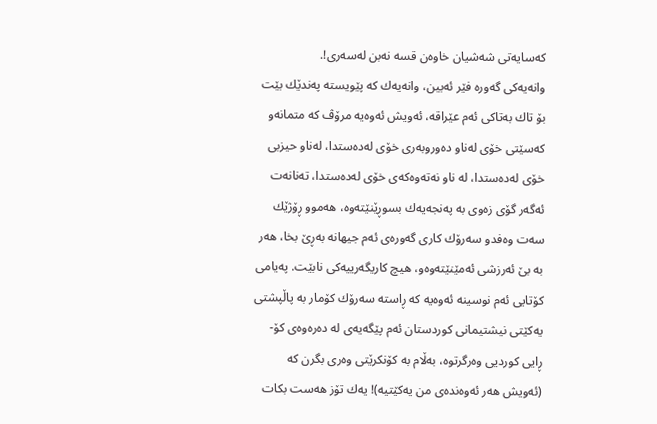كه‌سایه‌تى شه‌شیان خاوه‌ن قسه‌ نه‌بن له‌سه‌رى!.
وانه‌یه‌كى گه‌وره‌ فێر ئه‌بین، وانه‌یه‌ك كه‌ پێویسته‌ په‌ندێك بێت بۆ تاك به‌تاكى ئه‌م عێراقه‌، ئه‌ویش ئه‌وه‌یه‌ مرۆڤ كه‌ متمانه‌و كه‌سێتى خۆى له‌ناو ده‌وروبه‌رى خۆى له‌ده‌ستدا، له‌ناو حیزبی خۆى له‌ده‌ستدا، له‌ ناو نه‌ته‌وه‌كه‌ى خۆى له‌ده‌ستدا، ته‌نانه‌ت ئه‌گه‌ر گۆى زه‌وى به‌ په‌نجه‌یه‌ك بسوڕێنێته‌وه‌، هه‌موو ڕۆژێك سه‌ت وه‌فدو سه‌رۆك كارى گه‌وره‌ى ئه‌م جیهانه‌ به‌ڕێ بخا، هه‌ر به‌ بێ ئه‌رزشى ئه‌مێنێته‌وه‌و، هیچ كاریگه‌رییه‌كى نابێت. په‌یامى كۆتایی ئه‌م نوسینه‌ ئه‌وه‌یه‌ كه‌ ڕاسته‌ سه‌رۆك كۆمار به‌ پاڵپشتى یه‌كێتى نیشتیمانى كوردستان ئه‌م پێگه‌یه‌ى له‌ ده‌ره‌وه‌ى كۆ-ڕایی كوردیی وه‌رگرتوه‌، به‌ڵام به‌ كۆنكرێتى وه‌رى بگرن كه‌ (ئه‌ویش هه‌ر ئه‌وه‌نده‌ى من یه‌كێتیه‌)! یه‌ك تۆز هه‌ست بكات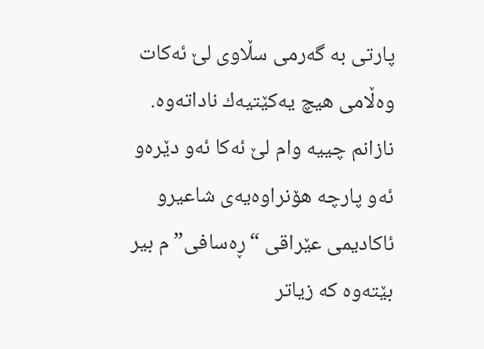پارتى به‌ گه‌رمى سڵاوى لێ ئه‌كات وه‌ڵامى هیچ یه‌كێتیه‌ك ناداته‌وه‌. نازانم چییه‌ وام لێ ئه‌كا ئه‌و دێره‌و ئه‌و پارچه‌ هۆنراوه‌یه‌ى شاعیرو ئاكادیمى عێراقى “ڕه‌سافی” م بیر بێته‌وه‌ كه‌ زیاتر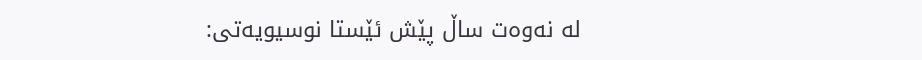له‌ نه‌وه‌ت ساڵ پێش ئێستا نوسیویه‌تى: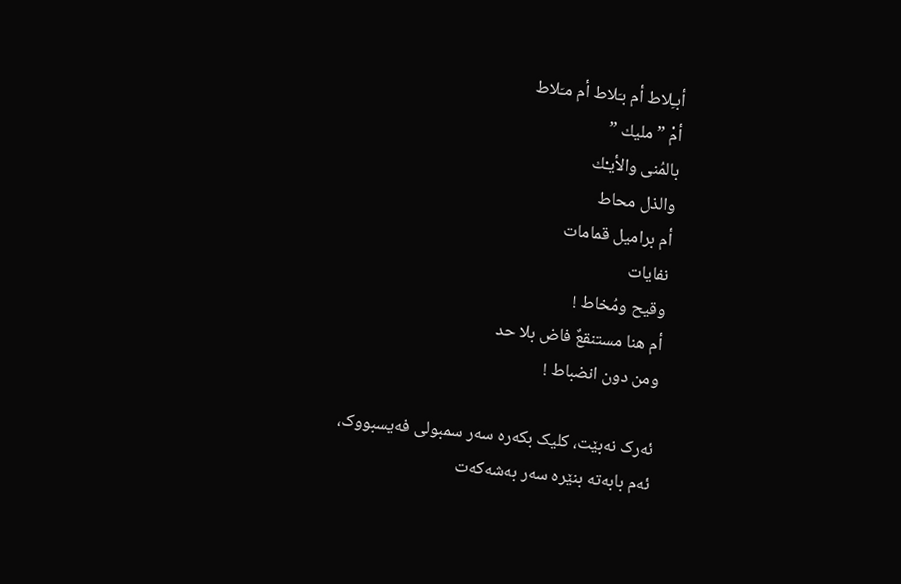أبـِلاط أم بـَلاط أم مـَلاط
أمْ ” مليك ”
بالمُنى والأيـْك
والذل محاط
أم براميل قمامات
نفايات
وقيح ومُخاط !
أم هنا مستنقعٌ فاض بلا حد
ومن دون انضباط !

ئەرک نەبێت، کلیک بکەرە سەر سمبولی فەیسبووک، ئەم بابەتە بنێرە سەر بەشەکەت